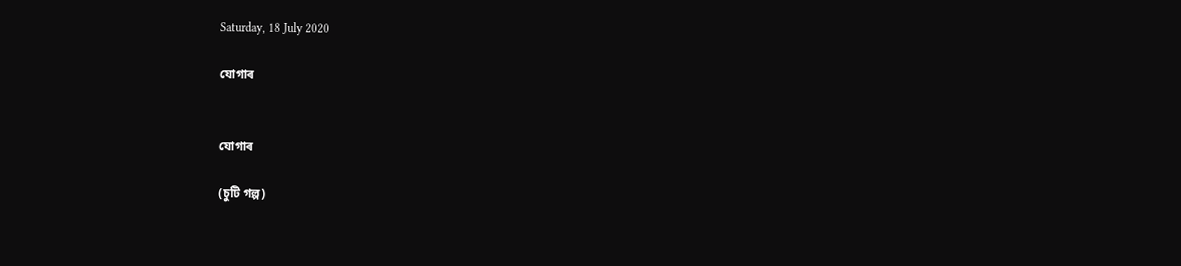Saturday, 18 July 2020

যোগাৰ


যোগাৰ

(চুটি গল্প)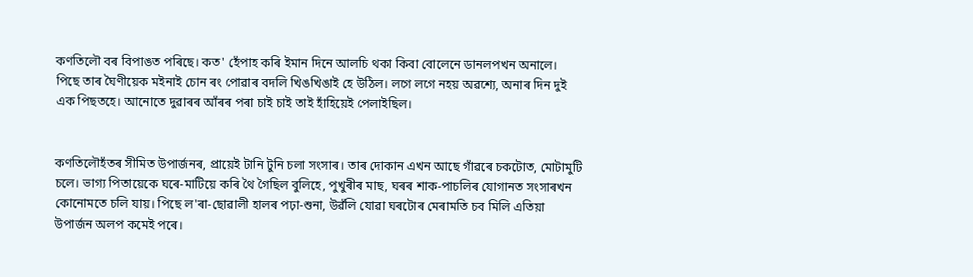কণতিলৌ বৰ বিপাঙত পৰিছে। কত' হেঁপাহ কৰি ইমান দিনে আলচি থকা কিবা বোলেনে ডানলপখন অনালে। পিছে তাৰ ঘৈণীয়েক মইনাই চোন ৰং পোৱাৰ বদলি খিঙখিঙাই হে উঠিল। লগে লগে নহয় অৱশ্যে, অনাৰ দিন দুই এক পিছতহে। আনোতে দুৱাৰৰ আঁৰৰ পৰা চাই চাই তাই হাঁহিয়েই পেলাইছিল।


কণতিলৌহঁতৰ সীমিত উপাৰ্জনৰ, প্ৰায়েই টানি টুনি চলা সংসাৰ। তাৰ দোকান এখন আছে গাঁৱৰে চকটোত, মোটামুটি চলে। ভাগ্য পিতায়েকে ঘৰে-মাটিয়ে কৰি থৈ গৈছিল বুলিহে, পুখুৰীৰ মাছ, ঘৰৰ শাক-পাচলিৰ যোগানত সংসাৰখন কোনোমতে চলি যায়। পিছে ল'ৰা-ছোৱালী হালৰ পঢ়া-শুনা, উৱঁলি যোৱা ঘৰটোৰ মেৰামতি চব মিলি এতিয়া উপাৰ্জন অলপ কমেই পৰে।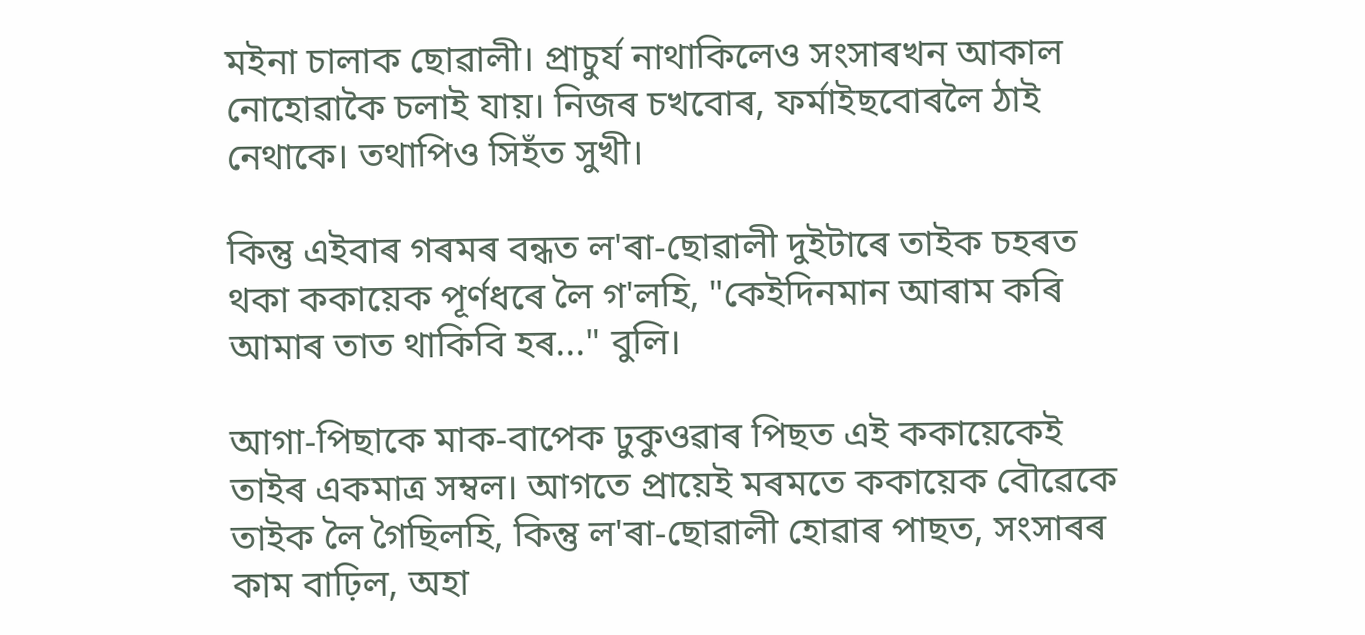মইনা চালাক ছোৱালী। প্ৰাচুৰ্য নাথাকিলেও সংসাৰখন আকাল নোহোৱাকৈ চলাই যায়। নিজৰ চখবোৰ, ফৰ্মাইছবোৰলৈ ঠাই নেথাকে। তথাপিও সিহঁত সুখী।

কিন্তু এইবাৰ গৰমৰ বন্ধত ল'ৰা-ছোৱালী দুইটাৰে তাইক চহৰত থকা ককায়েক পূৰ্ণধৰে লৈ গ'লহি, "কেইদিনমান আৰাম কৰি আমাৰ তাত থাকিবি হৰ..." বুলি।

আগা-পিছাকে মাক-বাপেক ঢুকুওৱাৰ পিছত এই ককায়েকেই তাইৰ একমাত্ৰ সম্বল। আগতে প্ৰায়েই মৰমতে ককায়েক বৌৱেকে তাইক লৈ গৈছিলহি, কিন্তু ল'ৰা-ছোৱালী হোৱাৰ পাছত, সংসাৰৰ কাম বাঢ়িল, অহা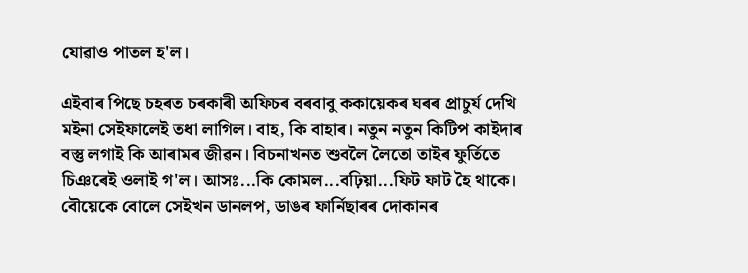যোৱাও পাতল হ'ল।

এইবাৰ পিছে চহৰত চৰকাৰী অফিচৰ বৰবাবু ককায়েকৰ ঘৰৰ প্ৰাচুৰ্য দেখি মইনা সেইফালেই তধা লাগিল। বাহ, কি বাহাৰ। নতুন নতুন কিটিপ কাইদাৰ বস্তু লগাই কি আৰামৰ জীৱন। বিচনাখনত শুবলৈ লৈতো তাইৰ ফুৰ্তিতে চিঞৰেই ওলাই গ'ল। আসঃ...কি কোমল...বঢ়িয়া...ফিট ফাট হৈ থাকে। বৌয়েকে বোলে সেইখন ডানলপ, ডাঙৰ ফাৰ্নিছাৰৰ দোকানৰ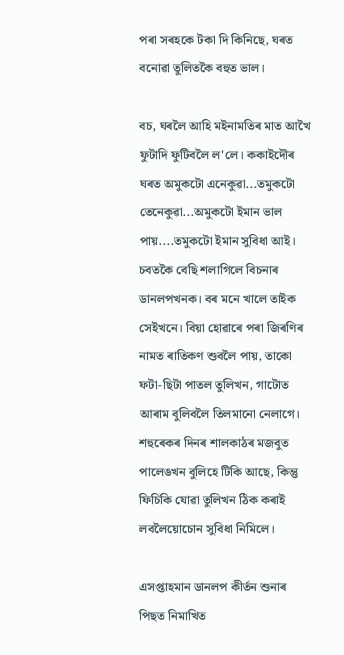পৰা সৰহকে টকা দি কিনিছে, ঘৰত বনোৱা তুলিতকৈ বহুত ভাল।

বচ, ঘৰলৈ আহি মইনামতিৰ মাত আখৈ ফুটাদি ফুটিবলৈ ল'লে। ককাইদৌৰ ঘৰত অমুকটো এনেকুৱা...তমুকটো তেনেকুৱা...অমুকটো ইমান ভাল পায়....তমুকটো ইমান সুবিধা আই। চবতকৈ বেছি শলাগিলে বিচনাৰ ডানলপখনক। বৰ মনে খালে তাইক সেইখনে। বিয়া হোৱাৰে পৰা জিৰণিৰ নামত ৰাতিকণ শুবলৈ পায়, তাকো ফটা-ছিটা পাতল তুলিখন, গাটোত আৰাম বুলিবলৈ তিলমানো নেলাগে। শহুৰেকৰ দিনৰ শালকাঠৰ মজবুত পালেঙখন বুলিহে টিকি আছে, কিন্তু ফিচিকি যোৱা তুলিখন ঠিক কৰাই লবলৈয়োচোন সুবিধা নিমিলে।

এসপ্তাহমান ডানলপ কীৰ্তন শুনাৰ পিছত নিমাখিত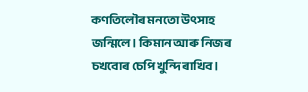কণতিলৌৰ মনতো উৎসাহ জন্মিলে। কিমান আৰু নিজৰ চখবোৰ চেপি খুন্দি ৰাখিব।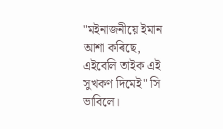"মইনাজনীয়ে ইমান আশা কৰিছে, এইবেলি তাইক এই সুখকণ দিমেই" সি ভাবিলে।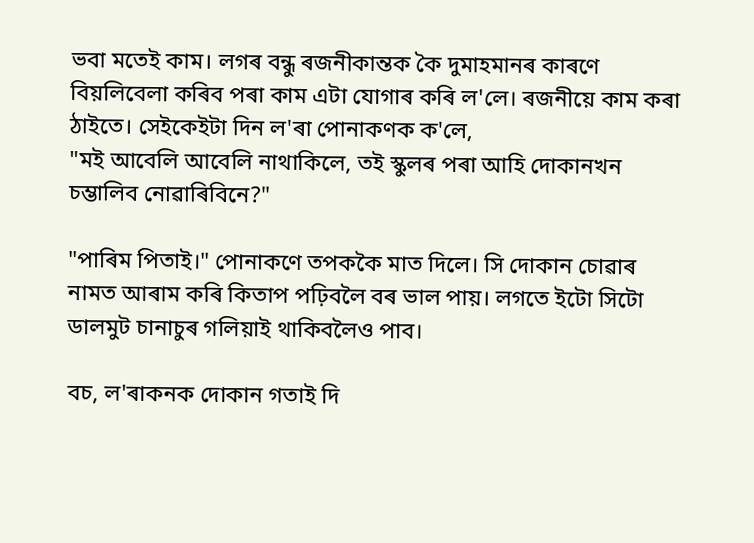ভবা মতেই কাম। লগৰ বন্ধু ৰজনীকান্তক কৈ দুমাহমানৰ কাৰণে বিয়লিবেলা কৰিব পৰা কাম এটা যোগাৰ কৰি ল'লে। ৰজনীয়ে কাম কৰা ঠাইতে। সেইকেইটা দিন ল'ৰা পোনাকণক ক'লে,
"মই আবেলি আবেলি নাথাকিলে, তই স্কুলৰ পৰা আহি দোকানখন চম্ভালিব নোৱাৰিবিনে?"

"পাৰিম পিতাই।" পোনাকণে তপককৈ মাত দিলে। সি দোকান চোৱাৰ নামত আৰাম কৰি কিতাপ পঢ়িবলৈ বৰ ভাল পায়। লগতে ইটো সিটো ডালমুট চানাচুৰ গলিয়াই থাকিবলৈও পাব।

বচ, ল'ৰাকনক দোকান গতাই দি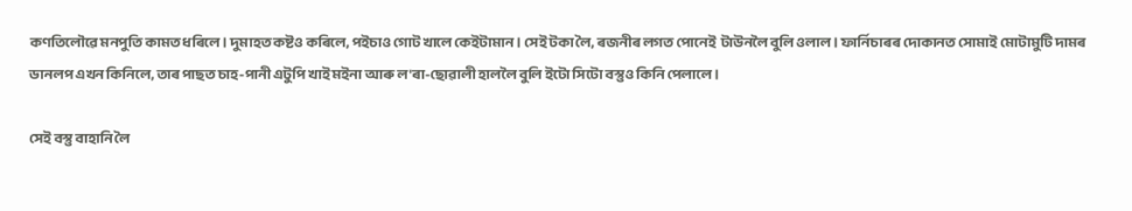কণতিলৌৱে মনপুতি কামত ধৰিলে। দুমাহত কষ্টও কৰিলে, পইচাও গোট খালে কেইটামান। সেই টকা লৈ, ৰজনীৰ লগত পোনেই  টাউনলৈ বুলি ওলাল। ফাৰ্নিচাৰৰ দোকানত সোমাই মোটামুটি দামৰ ডানলপ এখন কিনিলে, তাৰ পাছত চাহ-পানী এটুপি খাই মইনা আৰু ল'ৰা-ছোৱালী হাললৈ বুলি ইটো সিটো বস্তুও কিনি পেলালে।

সেই বস্তু বাহানি লৈ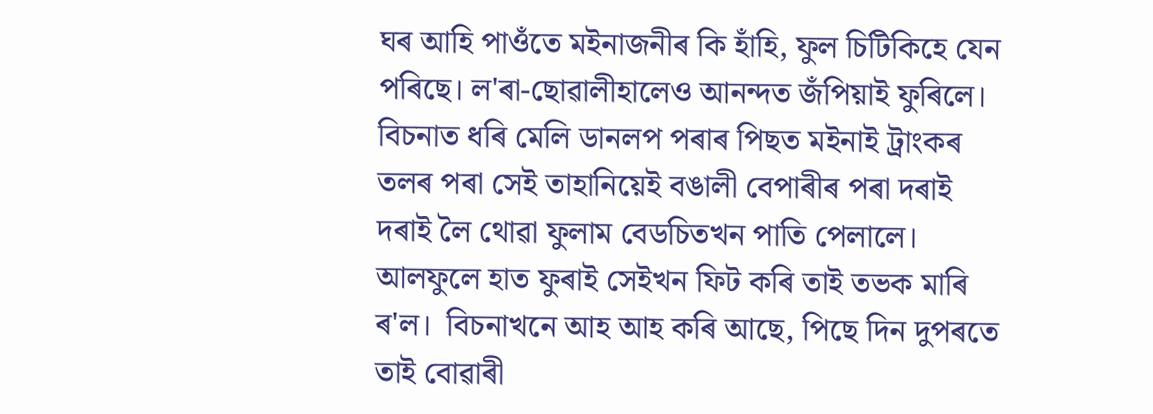ঘৰ আহি পাওঁতে মইনাজনীৰ কি হাঁহি, ফুল চিটিকিহে যেন পৰিছে। ল'ৰা-ছোৱালীহালেও আনন্দত জঁপিয়াই ফুৰিলে। বিচনাত ধৰি মেলি ডানলপ পৰাৰ পিছত মইনাই ট্ৰাংকৰ তলৰ পৰা সেই তাহানিয়েই বঙালী বেপাৰীৰ পৰা দৰাই দৰাই লৈ থোৱা ফুলাম বেডচিতখন পাতি পেলালে। আলফুলে হাত ফুৰাই সেইখন ফিট কৰি তাই তভক মাৰি ৰ'ল।  বিচনাখনে আহ আহ কৰি আছে, পিছে দিন দুপৰতে তাই বোৱাৰী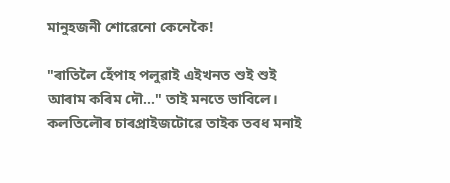মানুহজনী শোৱেনো কেনেকৈ!

"ৰাতিলৈ হেঁপাহ পলুৱাই এইখনত শুই শুই আৰাম কৰিম দৌ..." তাই মনতে ভাবিলে। কলতিলৌৰ চাৰপ্ৰাইজটোৱে তাইক তবধ মনাই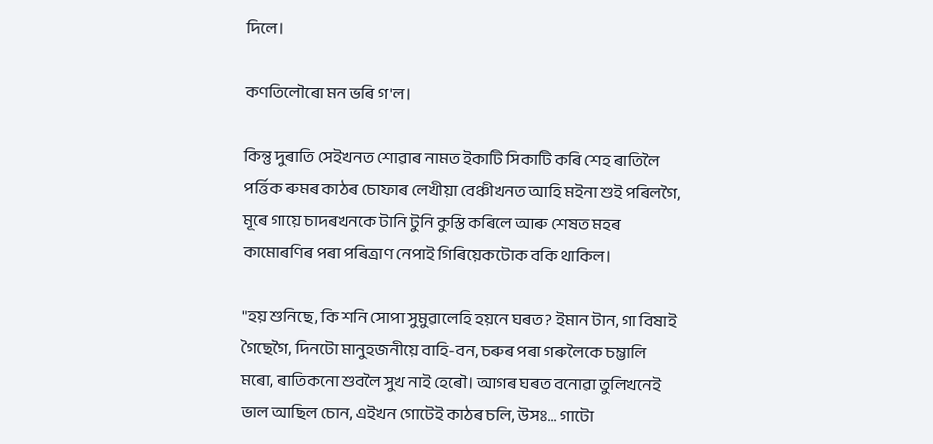দিলে।

কণতিলৌৰো মন ভৰি গ'ল।

কিন্তু দুৰাতি সেইখনত শোৱাৰ নামত ইকাটি সিকাটি কৰি শেহ ৰাতিলৈ পৰ্ত্তিক ৰুমৰ কাঠৰ চোফাৰ লেখীয়া বেঞ্চীখনত আহি মইনা শুই পৰিলগৈ, মূৰে গায়ে চাদৰখনকে টানি টুনি কুস্তি কৰিলে আৰু শেষত মহৰ কামোৰণিৰ পৰা পৰিত্ৰাণ নেপাই গিৰিয়েকটোক বকি থাকিল।

"হয় শুনিছে, কি শনি সোপা সুমুৱালেহি হয়নে ঘৰত? ইমান টান, গা বিষাই গৈছেগৈ, দিনটো মানুহজনীয়ে বাহি-বন, চৰুৰ পৰা গৰুলৈকে চম্ভালি মৰো, ৰাতিকনো শুবলৈ সুখ নাই হেৰৌ। আগৰ ঘৰত বনোৱা তুলিখনেই ভাল আছিল চোন, এইখন গোটেই কাঠৰ চলি, উসঃ... গাটো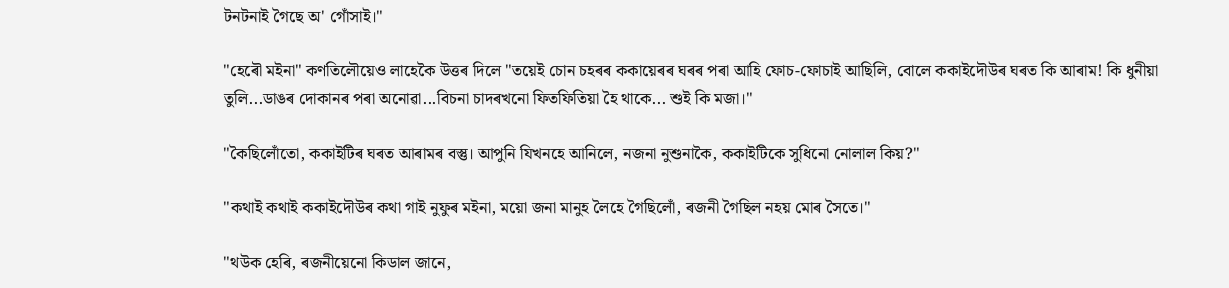টনটনাই গৈছে অ' গোঁসাই।"

"হেৰৌ মইনা" কণতিলৌয়েও লাহেকৈ উত্তৰ দিলে "তয়েই চোন চহৰৰ ককায়েৰৰ ঘৰৰ পৰা আহি ফোচ-ফোচাই আছিলি, বোলে ককাইদৌউৰ ঘৰত কি আৰাম! কি ধুনীয়া তুলি...ডাঙৰ দোকানৰ পৰা অনোৱা...বিচনা চাদৰখনো ফিতফিতিয়া হৈ থাকে... শুই কি মজা।"

"কৈছিলোঁতো, ককাইটিৰ ঘৰত আৰামৰ বস্তু। আপুনি যিখনহে আনিলে, নজনা নুশুনাকৈ, ককাইটিকে সুধিনো নোলাল কিয়?"

"কথাই কথাই ককাইদৌউৰ কথা গাই নুফুৰ মইনা, ময়ো জনা মানুহ লৈহে গৈছিলোঁ, ৰজনী গৈছিল নহয় মোৰ সৈতে।"

"থউক হেৰি, ৰজনীয়েনো কিডাল জানে,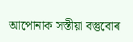আপোনাক সস্তীয়া বস্তুবোৰ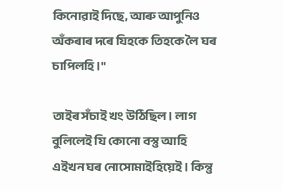কিনোৱাই দিছে, আৰু আপুনিও অঁকৰাৰ দৰে যিহকে তিহকে লৈ ঘৰ চাপিলহি।"

তাইৰ সঁচাই খং উঠিছিল। লাগ বুলিলেই যি কোনো বস্তু আহি এইখন ঘৰ নোসোমাইহিয়েই। কিন্তু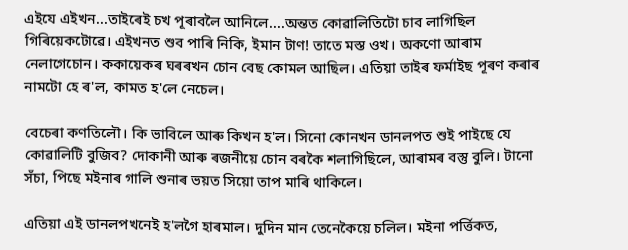এইযে এইখন...তাইৰেই চখ পূৰাবলৈ আনিলে....অন্তত কোৱালিতিটো চাব লাগিছিল গিৰিয়েকটোৱে। এইখনত শুব পাৰি নিকি, ইমান টাণ! তাতে মস্ত ওখ। অকণো আৰাম নেলাগেচোন। ককায়েকৰ ঘৰৰখন চোন বেছ কোমল আছিল। এতিয়া তাইৰ ফৰ্মাইছ পূৰণ কৰাৰ নামটো হে ৰ'ল, কামত হ'লে নেচেল।

বেচেৰা কণতিলৌ। কি ভাবিলে আৰু কিখন হ'ল। সিনো কোনখন ডানলপত শুই পাইছে যে কোৱালিটি বুজিব? দোকানী আৰু ৰজনীয়ে চোন বৰকৈ শলাগিছিলে, আৰামৰ বস্তু বুলি। টানো সঁচা, পিছে মইনাৰ গালি শুনাৰ ভয়ত সিয়ো তাপ মাৰি থাকিলে।

এতিয়া এই ডানলপখনেই হ'লগৈ হাৰমাল। দুদিন মান তেনেকৈয়ে চলিল। মইনা পৰ্ত্তিকত,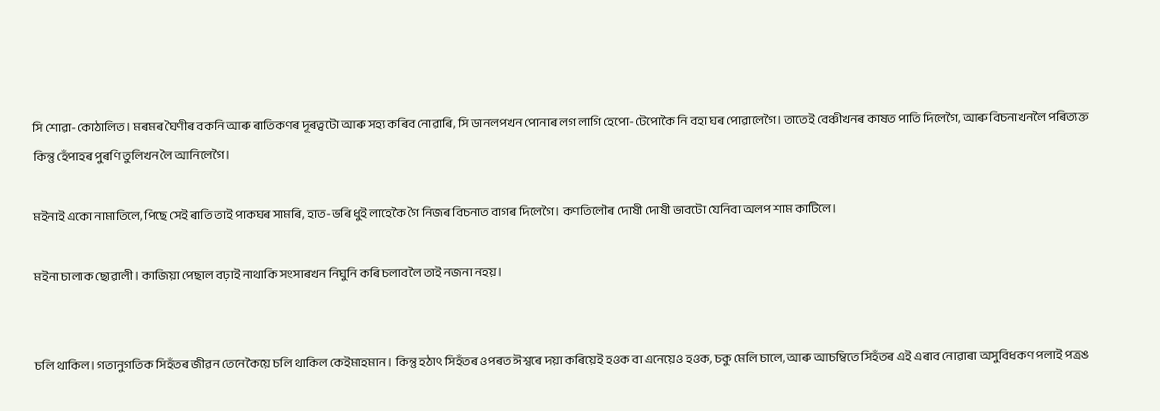সি শোৱা-কোঠালিত। মৰমৰ ঘৈণীৰ বকনি আৰু ৰাতিকণৰ দূৰত্বটো আৰু সহ্য কৰিব নোৱাৰি, সি ডানলপখন পোনাৰ লগ লাগি হেপো-টেপোকৈ নি বহা ঘৰ পোৱালেগৈ। তাতেই বেঞ্চীখনৰ কাষত পাতি দিলেগৈ, আৰু বিচনাখনলৈ পৰিত্যক্ত কিন্তু হেঁপাহৰ পুৰণি তুলিখন লৈ আনিলেগৈ।

মইনাই একো নামাতিলে, পিছে সেই ৰাতি তাই পাকঘৰ সামৰি, হাত-ভৰি ধুই লাহেকৈ গৈ নিজৰ বিচনাত বাগৰ দিলেগৈ। কণতিলৌৰ দোষী দোষী ভাবটো যেনিবা অলপ শাম কাটিলে।

মইনা চালাক ছোৱালী। কাজিয়া পেছাল বঢ়াই নাথাকি সংসাৰখন নিঘুনি কৰি চলাবলৈ তাই নজনা নহয়।


চলি থাকিল। গতানুগতিক সিহঁতৰ জীৱন তেনেকৈয়ে চলি থাকিল কেইমাহমান। কিন্তু হঠাৎ সিহঁতৰ ওপৰত ঈশ্বৰে দয়া কৰিয়েই হওক বা এনেয়েও হওক, চকু মেলি চালে, আৰু আচম্বিতে সিহঁতৰ এই এৰাব নোৱাৰা অসুবিধকণ পলাই পত্ৰঙ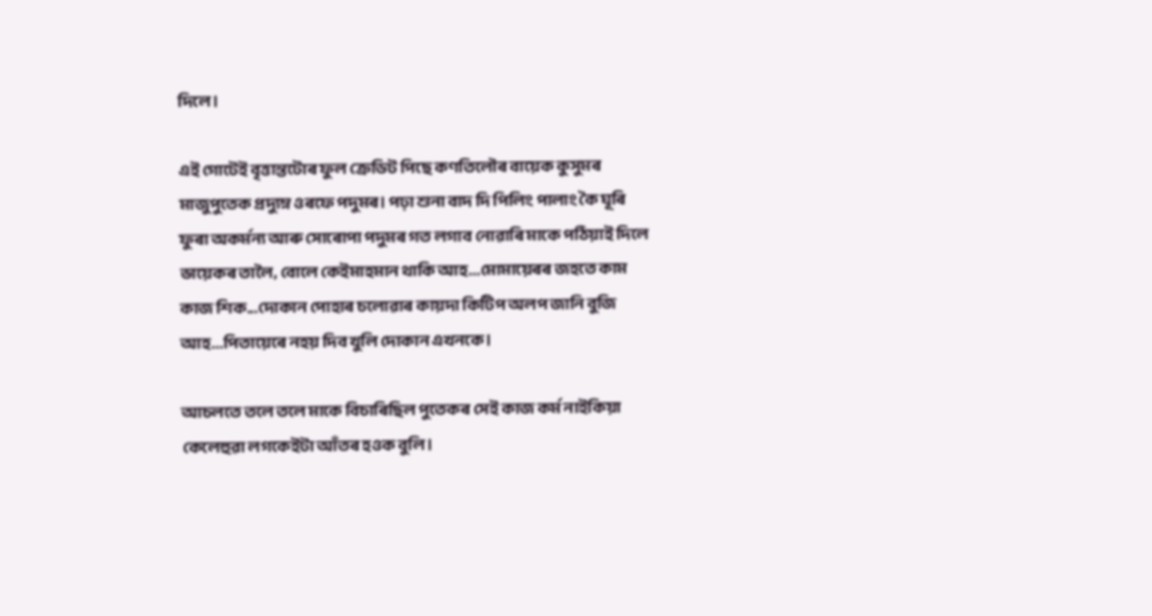দিলে।

এই গোটেই বৃত্তান্তটোৰ ফুল ক্ৰেডিট পিছে কণতিলৌৰ বায়েক কুসুমৰ মাজুপুতেক প্ৰদ্যুম্ন ওৰফে পদুমৰ। পঢ়া শুনা বাদ দি পিলিং পালাং কৈ ঘূৰি ফুৰা অকৰ্মন্য আৰু সোৰোপা পদুমৰ গত লগাব নোৱাৰি মাকে পঠিয়াই দিলে ভায়েকৰ তালৈ, বোলে কেইমাহমান থাকি আহ...মোমায়েৰৰ জহতে কাম কাজ শিক...দোকান পোহাৰ চলোৱাৰ কায়দা কিটিপ অলপ জানি বুজি আহ...পিতায়েৰে নহয় দিব খুলি দোকান এখনকে।

আচলতে তলে তলে মাকে বিচাৰিছিল পুতেকৰ সেই কাজ কৰ্ম নাইকিয়া কেলেহুৱা লগকেইটা আঁতৰ হওক বুলি।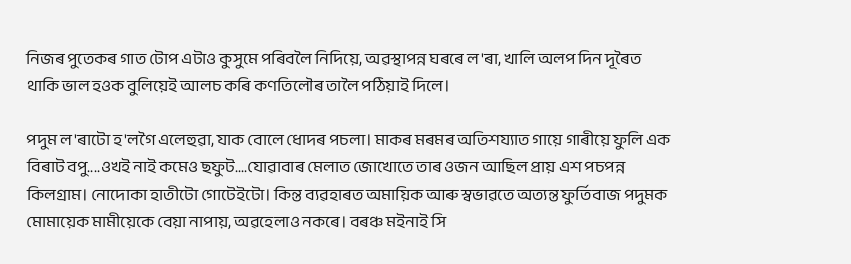নিজৰ পুতেকৰ গাত টোপ এটাও কুসুমে পৰিবলৈ নিদিয়ে, অৱস্থাপন্ন ঘৰৰে ল'ৰা, খালি অলপ দিন দূৰৈত থাকি ভাল হওক বুলিয়েই আলচ কৰি কণতিলৌৰ তালৈ পঠিয়াই দিলে।

পদুম ল'ৰাটো হ'লগৈ এলেহুৱা, যাক বোলে ধোদৰ পচলা। মাকৰ মৰমৰ অতিশয্যাত গায়ে গাৰীয়ে ফুলি এক বিৰাট বপু....ওখই নাই কমেও ছফুট....যোৱাবাৰ মেলাত জোখোতে তাৰ ওজন আছিল প্ৰায় এশ পচপন্ন কিলগ্ৰাম। নোদোকা হাতীটো গোটেইটো। কিন্ত ব্যৱহাৰত অমায়িক আৰু স্বভাৱতে অত্যন্ত ফুৰ্তিবাজ পদুমক মোমায়েক মামীয়েকে বেয়া নাপায়, অৱহেলাও নকৰে। বৰঞ্চ মইনাই সি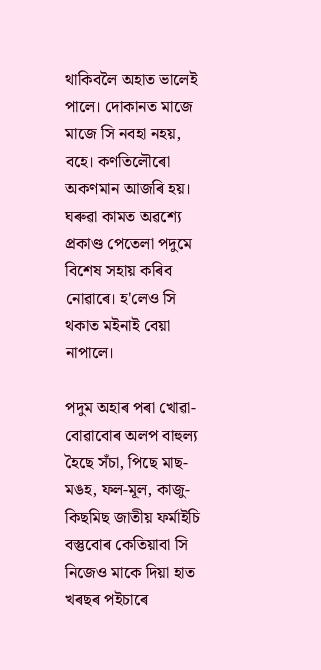থাকিবলৈ অহাত ভালেই পালে। দোকানত মাজে মাজে সি নবহা নহয়, বহে। কণতিলৌৰো অকণমান আজৰি হয়। ঘৰুৱা কামত অৱশ্যে প্ৰকাণ্ড পেতেলা পদুমে বিশেষ সহায় কৰিব নোৱাৰে। হ'লেও সি থকাত মইনাই বেয়া নাপালে।

পদুম অহাৰ পৰা খোৱা-বোৱাবোৰ অলপ বাহুল্য হৈছে সঁচা, পিছে মাছ-মঙহ, ফল-মূল, কাজু-কিছমিছ জাতীয় ফৰ্মাইচি বস্তুবোৰ কেতিয়াবা সি নিজেও মাকে দিয়া হাত খৰছৰ পইচাৰে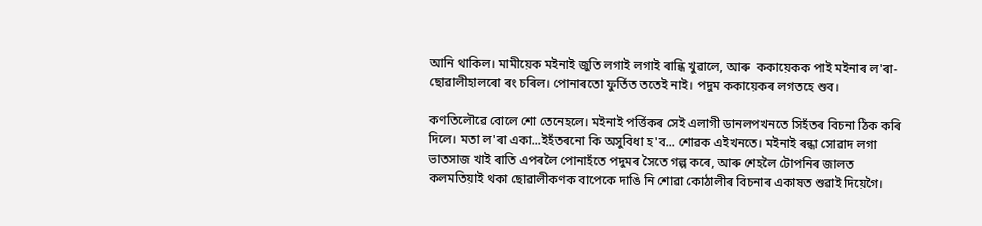আনি থাকিল। মামীয়েক মইনাই জুতি লগাই লগাই ৰান্ধি খুৱালে, আৰু  ককায়েকক পাই মইনাৰ ল'ৰা-ছোৱালীহালৰো ৰং চৰিল। পোনাৰতো ফুৰ্তিত ততেই নাই। পদুম ককায়েকৰ লগতহে শুব।

কণতিলৌৱে বোলে শো তেনেহলে। মইনাই পৰ্ত্তিকৰ সেই এলাগী ডানলপখনতে সিহঁতৰ বিচনা ঠিক কৰি দিলে। মতা ল'ৰা একা...ইহঁতৰনো কি অসুবিধা হ'ব... শোৱক এইখনতে। মইনাই ৰন্ধা সোৱাদ লগা ভাতসাজ খাই ৰাতি এপৰলৈ পোনাহঁতে পদুমৰ সৈতে গল্প কৰে, আৰু শেহলৈ টোপনিৰ জালত কলমতিয়াই থকা ছোৱালীকণক বাপেকে দাঙি নি শোৱা কোঠালীৰ বিচনাৰ একাষত শুৱাই দিয়েগৈ।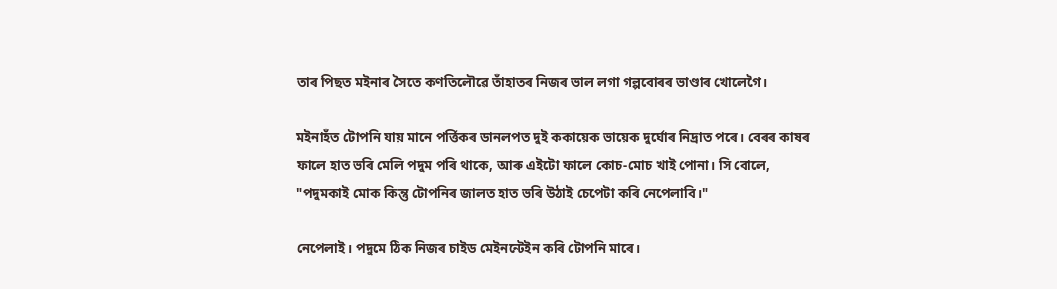তাৰ পিছত মইনাৰ সৈতে কণতিলৌৱে তাঁহাতৰ নিজৰ ভাল লগা গল্পবোৰৰ ভাণ্ডাৰ খোলেগৈ।

মইনাহঁত টোপনি যায় মানে পৰ্ত্তিকৰ ডানলপত দুই ককায়েক ভায়েক দুৰ্ঘোৰ নিদ্ৰাত পৰে। বেৰৰ কাষৰ ফালে হাত ভৰি মেলি পদুম পৰি থাকে, আৰু এইটো ফালে কোচ-মোচ খাই পোনা। সি বোলে,
"পদুমকাই মোক কিন্তু টোপনিৰ জালত হাত ভৰি উঠাই চেপেটা কৰি নেপেলাবি।"

নেপেলাই। পদুমে ঠিক নিজৰ চাইড মেইনন্টেইন কৰি টোপনি মাৰে।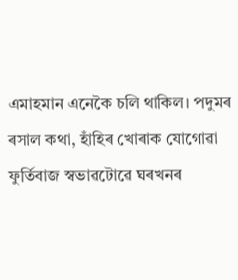এমাহমান এনেকৈ চলি থাকিল। পদুমৰ ৰসাল কথা, হাঁহিৰ খোৰাক যোগোৱা ফুৰ্তিবাজ স্বভাৱটোৱে ঘৰখনৰ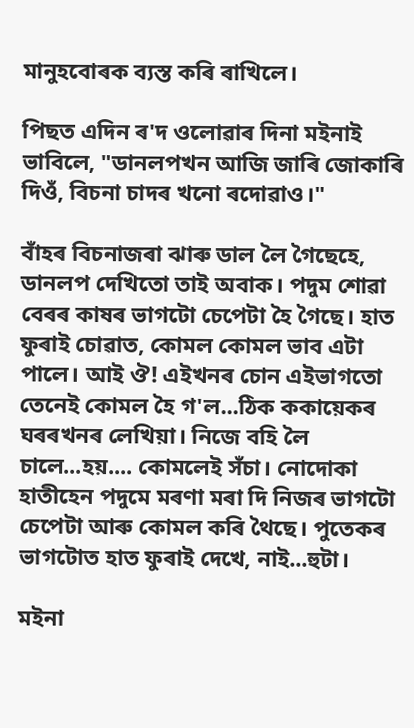মানুহবোৰক ব্যস্ত কৰি ৰাখিলে।

পিছত এদিন ৰ'দ ওলোৱাৰ দিনা মইনাই ভাবিলে, "ডানলপখন আজি জাৰি জোকাৰি দিওঁ, বিচনা চাদৰ খনো ৰদোৱাও।"

বাঁহৰ বিচনাজৰা ঝাৰু ডাল লৈ গৈছেহে, ডানলপ দেখিতো তাই অবাক। পদুম শোৱা বেৰৰ কাষৰ ভাগটো চেপেটা হৈ গৈছে। হাত ফুৰাই চোৱাত, কোমল কোমল ভাব এটা পালে। আই ঔ! এইখনৰ চোন এইভাগতো তেনেই কোমল হৈ গ'ল...ঠিক ককায়েকৰ ঘৰৰখনৰ লেখিয়া। নিজে বহি লৈ চালে...হয়.... কোমলেই সঁচা। নোদোকা হাতীহেন পদুমে মৰণা মৰা দি নিজৰ ভাগটো চেপেটা আৰু কোমল কৰি থৈছে। পুতেকৰ ভাগটোত হাত ফুৰাই দেখে, নাই...হুটা।

মইনা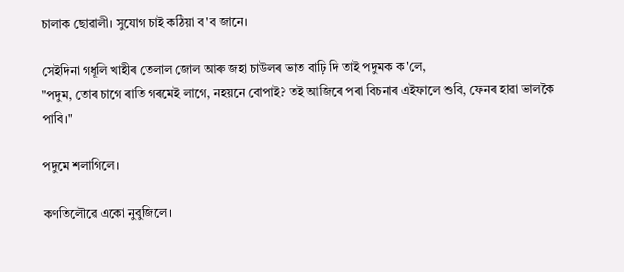চালাক ছোৱালী। সুযোগ চাই কঠিয়া ব'ব জানে।

সেইদিনা গধূলি খাহীৰ তেলাল জোল আৰু জহা চাউলৰ ভাত বাঢ়ি দি তাই পদুমক ক'লে,
"পদুম, তোৰ চাগে ৰাতি গৰমেই লাগে, নহয়নে বোপাই? তই আজিৰে পৰা বিচনাৰ এইফালে শুবি, ফেনৰ হাৱা ভালকৈ পাবি।"

পদুমে শলাগিলে।

কণতিলৌৱে একো নুবুজিলে।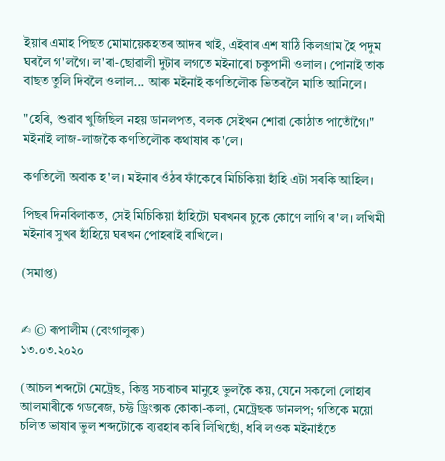ইয়াৰ এমাহ পিছত মোমায়েকহতৰ আদৰ খাই, এইবাৰ এশ ষাঠি কিলগ্ৰাম হৈ পদুম ঘৰলৈ গ'লগৈ। ল'ৰা-ছোৱালী দুটাৰ লগতে মইনাৰো চকুপানী ওলাল। পোনাই তাক বাছত তুলি দিবলৈ ওলাল... আৰু মইনাই কণতিলৌক ভিতৰলৈ মাতি আনিলে।

"হেৰি, শুৱাব খুজিছিল নহয় ডানলপত, বলক সেইখন শোৱা কোঠাত পাতোঁগৈ।" মইনাই লাজ-লাজকৈ কণতিলৌক কথাষাৰ ক'লে।

কণতিলৌ অবাক হ'ল। মইনাৰ ওঁঠৰ ফাঁকেৰে মিচিকিয়া হাঁহি এটা সৰকি আহিল।

পিছৰ দিনবিলাকত, সেই মিচিকিয়া হাঁহিটো ঘৰখনৰ চুকে কোণে লাগি ৰ'ল। লখিমী মইনাৰ সুখৰ হাঁহিয়ে ঘৰখন পোহৰাই ৰাখিলে।

(সমাপ্ত)


✍ © ৰূপালীম (বেংগালুৰু)
১৩.০৩.২০২০

(আচল শব্দটো মেট্ৰেছ, কিন্তু সচৰাচৰ মানুহে ভুলকৈ কয়, যেনে সকলো লোহাৰ আলমাৰীকে গডৰেজ, চফ্ট ড্ৰিংক্সক কোকা-কলা, মেট্ৰেছক ডানলপ; গতিকে ময়ো চলিত ভাষাৰ ভুল শব্দটোকে ব্যৱহাৰ কৰি লিখিছোঁ, ধৰি লওক মইনাহঁতে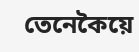তেনেকৈয়ে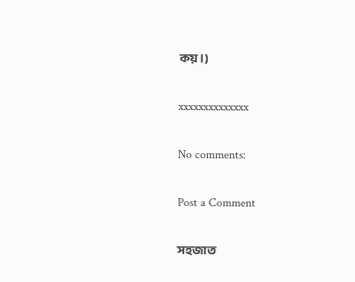কয়।)

xxxxxxxxxxxxxx

No comments:

Post a Comment

সহজাত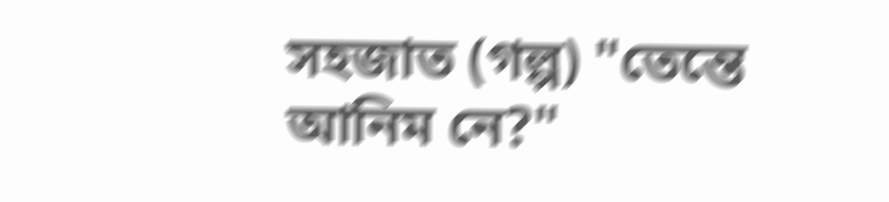সহজাত (গল্প) "তেন্তে আনিম নে?"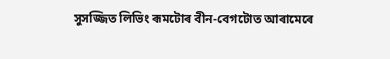সুসজ্জিত লিভিং ৰূমটোৰ বীন-বেগটোত আৰামেৰে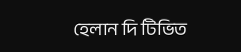হেলান দি টিভিত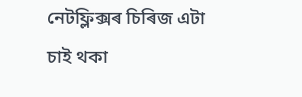নেটফ্লিক্সৰ চিৰিজ এটা চাই থকা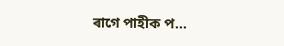ৰাগে পাহীক প...